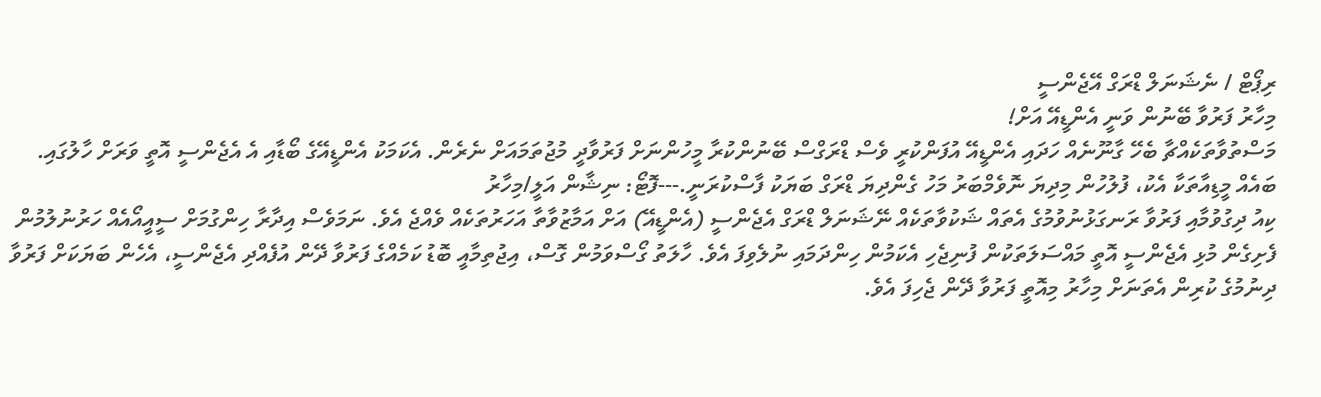ރިޕޯޓް / ނެޝަނަލް ޑްރަގް އޭޖެންސީ
މިހާރު ފަރުވާ ބޭނުން ވަނީ އެންޑީއޭ އަށް!
މަސްތުވާތަކެއްޗާ ބެހޭ ގާނޫނެއް ހަދައި އެންޑީއޭ އުފަންކުރީ ވެސް ޑްރަގްސް ބޭނުންކުރާ މީހުންނަށް ފަރުވާދީ މުޖުތަމައަށް ނެރެން. އެކަމަކު އެންޑީއޭގެ ބޯޑާއި އެ އެޖެންސީ އޮތީ ވަރަށް ހާލުގައި.
ބައެއް މީޑިއާތަކާ އެކު، ފުލުހުން މިދިޔަ ނޮވެމްބަރު މަހު ގެންދިޔަ ޑްރަގް ބަޔަކު ފާސްކުރަނީ.---ފޮޓޯ: ނިޝާން އަލީ/މިހާރު
ކިއު ދިގުވުމާއި ފަރުވާ ރަނގަޅުނުވުމުގެ އެތައް ޝަކުވާތަކެއް ނޭޝަނަލް ޑްރަގް އެޖެންސީ (އެންޑީއޭ) އަށް އަމާޒުވާތާ އަހަރުތަކެއް ވެއްޖެ އެވެ. ނަމަވެސް އިދާރާ ހިންގުމަށް ސީއީއޯއެއް ހަރުނުލުމުން ފެށިގެން މުޅި އެޖެންސީ އޮތީ މައްސަލަތަކުން ފުނިޖެހި އެކަމުން ހިންދަމައި ނުލެވިފަ އެވެ. ހާލަތު ގޯސްވަމުން ގޮސް، އިޖުތިމާއީ ބޮޑު ކަމެއްގެ ފަރުވާ ދޭން އުފެއްދި އެޖެންސީ، އެހެން ބަޔަކަށް ފަރުވާ ދިނުމުގެ ކުރިން އެތަނަށް މިހާރު މިއޮތީ ފަރުވާ ދޭން ޖެހިފަ އެވެ.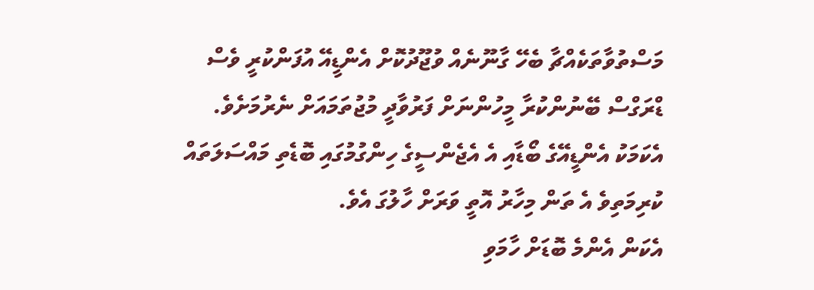މަސްތުވާތަކެއްޗާ ބެހޭ ގާނޫނެއް ވުޖޫދުކޮށް އެންޑީއޭ އުފަންކުރީ ވެސް ޑްރަގްސް ބޭނުންކުރާ މީހުންނަށް ފަރުވާދީ މުޖުތަމައަށް ނެރުމަށެވެ. އެކަމަކު އެންޑީއޭގެ ބޯޑާއި އެ އެޖެންސީގެ ހިންގުމުގައި ބޮޑެތި މައްސަލަތައް ކުރިމަތިވެ އެ ތަން މިހާރު އޮތީ ވަރަށް ހާލުގަ އެވެ.
އެކަން އެންމެ ބޮޑަށް ހާމަވި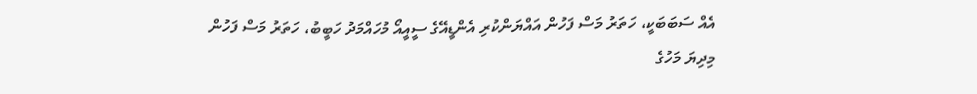އެއް ސަބަބަކީ، ހަތަރު މަސް ފަހުން އައްޔަންކުރި އެންޑީއޭގެ ސީއީއޯ މުހައްމަދު ހަބީބު، ހަތަރު މަސް ފަހުން މިދިޔަ މަހުގެ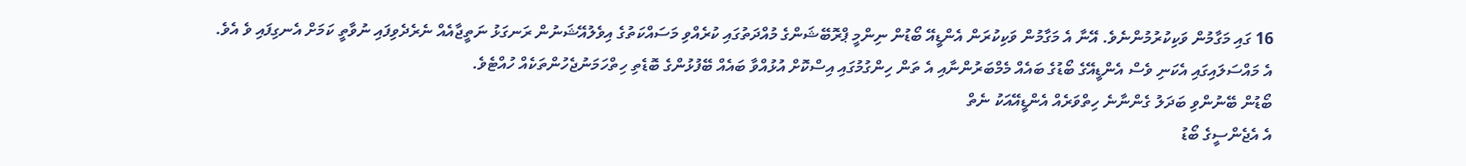16 ގައި މަގާމުން ވަކިކުރުމުންނެވެ. އޭނާ އެ މަގާމުން ވަކިކުރަން އެންޑީއޭ ބޯޑުން ނިންމީ ޕްރޮބޭޝަންގެ މުއްދަތުގައި ކުރެއްވި މަސައްކަތުގެ އިވެލުއޭޝަނުން ރަނގަޅު ނަތީޖާއެއް ނެރެދެވިފައި ނުވާތީ ކަމަށް އެނގިފައި ވެ އެވެ.
އެ މައްސަލައިގައި އެކަނި ވެސް އެންޑީއޭގެ ބޯޑުގެ ބައެއް މެމްބަރުންނާއި އެ ތަން ހިންގުމުގައި އިސްކޮށް އުޅުއްވާ ބައެއް ބޭފުޅުންގެ ބޮޑެތި ހިތްހަމަނުޖެހުންތަކެއް ހުއްޓެވެ.
ބޯޑުން ބޭނުންވި ބަދަލު ގެންނާނެ ހިތްވަރެއް އެންޑީއޭއަކު ނެތް
އެ އެޖެންސީގެ ބޯޑު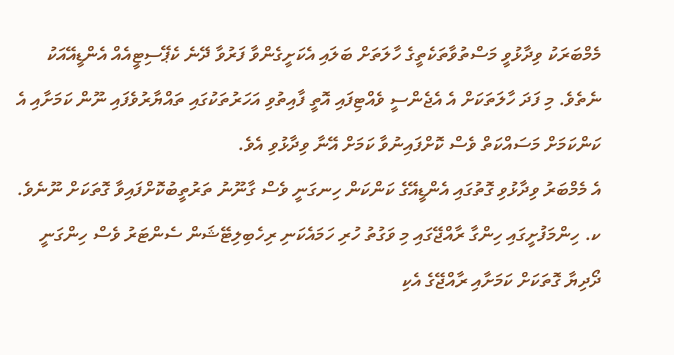މެމްބަރަކު ވިދާޅުވީ މަސްތުވާތަކެތީގެ ހާލަތަށް ބަލައި އެކަށީގެންވާ ފަރުވާ ދޭނެ ކެޕޭސިޓީއެއް އެންޑީއޭއަކު ނެތެވެ. މި ފަދަ ހާލަތަކަށް އެ އެޖެންސީ ވެއްޓިފައި އޮތީ ފާއިތުވި އަހަރުތަކުގައި ތައްޔާރުވެފައި ނޫން ކަމަށާއި އެ ކަންކަމަށް މަސައްކަތް ވެސް ކޮށްފައިނުވާ ކަމަށް އޭނާ ވިދާޅުވި އެވެ.
އެ މެމްބަރު ވިދާޅުވި ގޮތުގައި އެންޑީއޭގެ ކަންކަން ހިނގަނީ ވެސް ގާނޫނު ތަރުތީބުކޮށްފައިވާ ގޮތަކަށް ނޫނެވެ. ކ. ހިންމަފުށީގައި ހިންގާ ރާއްޖޭގައި މި ވަގުތު ހުރި ހަމައެކަނި ރިހެބިލިޓޭޝަން ސެންޓަރު ވެސް ހިންގަނީ ދޯދިޔާ ގޮތަކަށް ކަމަށާއި ރާއްޖޭގެ އެކި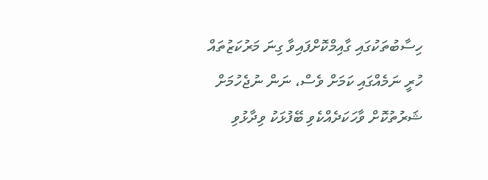ހިސާބުތަކުގައި ގާއިމްކޮށްފައިވާ ގިނަ މަރުކަޒުތައް ހުރީ ނަމެއްގައި ކަމަށް ވެސް، ނަން ނުޖެހުމަށް ޝަރުތުކޮށް ވާހަކަދެއްކެވި ބޭފުޅަކު ވިދާޅުވި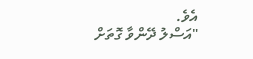އެވެ.
"އަސްލު ދޭންވާ ގޮތަށް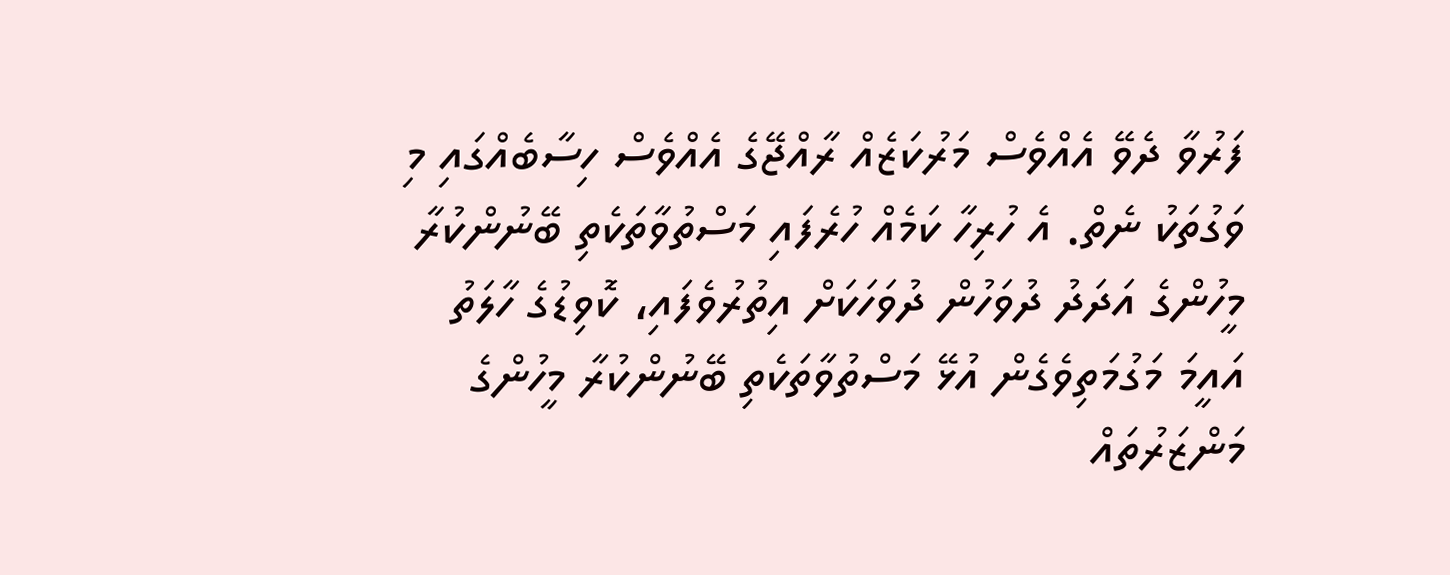ފަރުވާ ދެވޭ އެއްވެސް މަރުކަޒެއް ރާއްޖޭގެ އެއްވެސް ހިސާބެއްގައި މި ވަގުތަކު ނެތް. އެ ހުރިހާ ކަމެއް ހުރެފައި މަސްތުވާތަކެތި ބޭނުންކުރާ މީހުންގެ އަދަދު ދުވަހުން ދުވަހަކަށް އިތުރުވެފައި، ކޮވިޑުގެ ހާލަތު އައީމަ މަގުމަތިވެގެން އުޅޭ މަސްތުވާތަކެތި ބޭނުންކުރާ މީހުންގެ މަންޒަރުތައް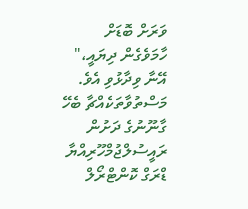ވަރަށް ބޮޑަށް ހާމަވެގެން ދިޔައީ،" އޭނާ ވިދާޅުވި އެވެ.
މަސްތުވާތަކެއްޗާ ބެހޭ ގާނޫނުގެ ދަށުން ރައީސުލްޖުމްހޫރިއްޔާ ޑްރަގް ކޮންޓްރޯލް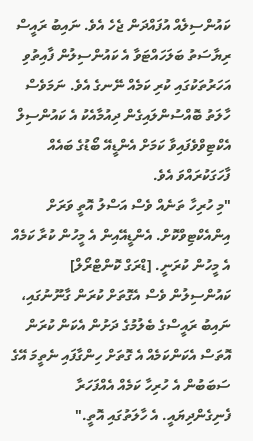ކައުންސިލެއް އުފައްދަން ޖެހެ އެވެ. ނައިބު ރައީސް ރިޔާސަތު ބަލަހައްޓަވާ އެ ކައުންސިލުން ފާއިތުވި އަހަރުތަކުގައި ކުރި ކަމެއް ނޭނގެ އެވެ. ނަމަވެސް ހާލަތު ބޮއްސުންލައިގެން ދިއުމާއެކު އެ ކައުންސިލް އެކްޓިވްވެފައިވާ ކަމަށް އެންޑީއޭ ބޯޑުގެ ބައެއް ފާހަގަކުރައްވަ އެވެ.
"މި ހުރިހާ ތަނެއް ވެސް އަސްލު އޮތީ ވަރަށް އިންއެކްޓިވްކޮށް. އެންޑީއޭއިން އެ މީހުން ކުރާ ކަމެއް އެ މީހުން ކުރަނީ. [ޑްރަގް ކޮންޓްރޯލް] ކައުންސިލުން ވެސް އެގޮތަށް ކުރަން ގާނޫނުގައި، ނައިބު ރައީސްގެ ބެލުމުގެ ދަށުން އެކަން ކުރަން އޮތަސް އެކަންކަމެއް އެ ގޮތަށް ހިންގާފައި ނެތީމަ އޭގެ ސަބަބުން އެ ހުރިހާ ކަމެއް އެއްފަހަރާ ފެނިގެންދިޔައީ. އެ ހާލަތުގައި އޮތީ."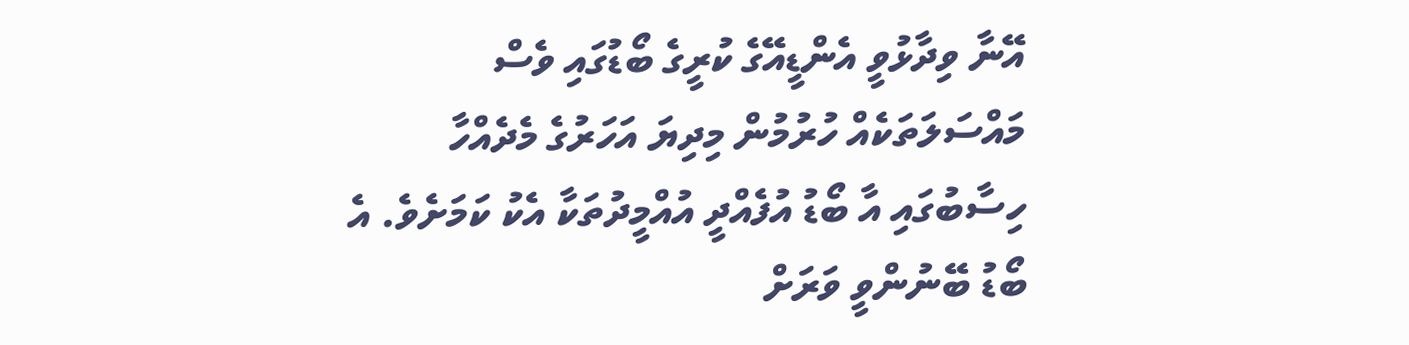އޭނާ ވިދާޅުވީ އެންޑީއޭގެ ކުރީގެ ބޯޑުގައި ވެސް މައްސަލަތަކެއް ހުރުމުން މިދިޔަ އަހަރުގެ މެދެއްހާ ހިސާބުގައި އާ ބޯޑު އުފެއްދީ އުއްމީދުތަކާ އެކު ކަމަށެވެ. އެ ބޯޑު ބޭނުންވީ ވަރަށް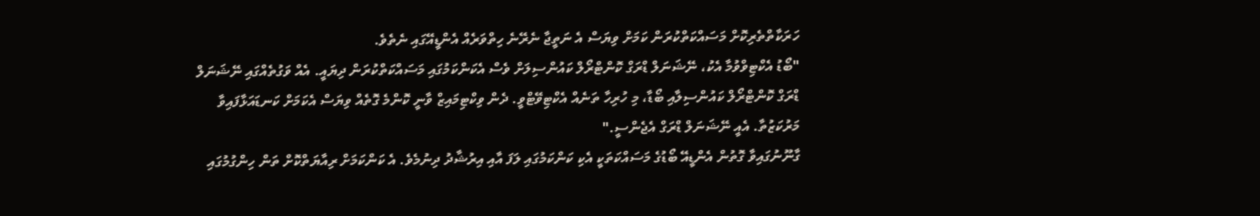ހަރަކާތްތެރިކޮށް މަސައްކަތްކުރަން ކަމަށް ވިޔަސް އެ ނަތީޖާ ނެރޭނެ ހިތްވަރެއް އެންޑީއޭގައި ނެތެވެ.
"ބޯޑު އެކްޓިވްވުމާ އެކު، ނޭޝަނަލް ޑްރަގް ކޮންޓްރޯލް ކައުންސިލަށް ވެސް އެކަންކަމުގައި މަސައްކަތްކުރަން ދިޔައީ. އެއް ވަގުތެއްގައި ނޭޝަނަލް ޑްރަގް ކޮންޓްރޯލް ކައުންސިލާއި ބޯޑާ، މި ހުރިހާ ތަނެއް އެކްޓިވޭޓްވީ. ދެން ވިކްޓިމައިޒް ވާނީ ކޮންމެ ގޮތެއް ވިޔަސް އެކަމަށް ކަނޑައަޅާފައިވާ މަރުކަޒުތާ. އެއީ ނޭޝަނަލް ޑްރަގް އެޖެންސީ."
ގާނޫނުގައިވާ ގޮތުން އެންޑީއޭ ބޯޑުގެ މަސައްކަތަކީ އެކި ކަންކަމުގައި ލަފަ އާއި އިރުޝާދު ދިނުމެވެ. އެ ކަންކަމަށް ރިއާޔަތްކޮށް ތަން ހިންގުމުގައި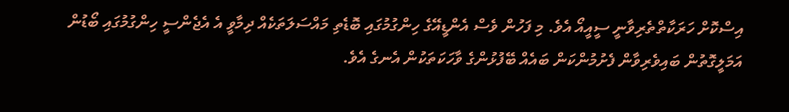އިސްކޮށް ހަރަކާތްތެރިވާނީ ސީއީއޯ އެވެ. މި ފަހުން ވެސް އެންޑީއޭގެ ހިންގުމުގައި ބޮޑެތި މައްސަލަތަކެއް ދިމާވީ އެ އެޖެންސީ ހިންގުމުގައި ބޯޑުން އަމަލީގޮތުން ބައިވެރިވާން ފެށުމުންކަން ބައެއް ބޭފުޅުންގެ ވާހަކަތަކުން އެނގެ އެވެ.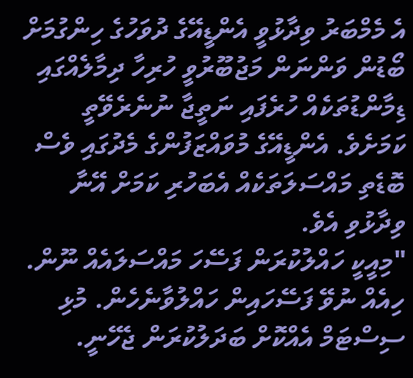އެ މެމްބަރު ވިދާޅުވީ އެންޑީއޭގެ ދުވަހުގެ ހިންގުމަށް ބޯޑުން ވަންނަން މަޖުބޫރުވީ ހުރިހާ ދިމާލެއްގައި ޑިމާންޑުތަކެއް ހުރެފައި ނަތީޖާ ނުނެރެވޭތީ ކަމަށެވެ. އެންޑީއޭގެ މުވައްޒަފުންގެ މެދުގައި ވެސް ބޮޑެތި މައްސަލަތަކެއް އެބަހުރި ކަމަށް އޭނާ ވިދާޅުވި އެވެ.
"މިއީކީ ހައްލުކުރަން ފަސޭހަ މައްސަލައެއް ނޫން. ހިއެއް ނުވޭ ފަސޭހައިން ހައްލުވާނެހެން. މުޅި ސިސްޓަމް އެއްކޮށް ބަދަލުކުރަން ޖެހޭނީ.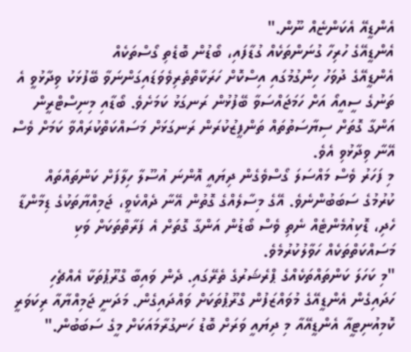އެންޑީއޭ އެކަންޏެއް ނޫން."
އެންޑީއޭގެ ހުރިހާ ގުނަންތަކެއް ގުޑާފައި، ބޯޑުން ބޮޑެތި ގޯސްތަކެއް
އެންޑީއޭގެ ދުވަހު ހިންގުމުގައި އިސްކޮށް ހަރަކާތްތެރިވެވަޑައިގަންނަވާ ބޭފުޅަކު ވިދާޅުވީ އެ ތަނުގެ ސީއީއޯ އަށް ހަމަޖައްސަވާ ބޭފުޅުން ރަނގަޅު ކަމަށެވެ. ބޯޑާއި މިނިސްޓްރީން އަންގާ ގޮތަށް ސިޔާސަތުތައް ތަންފީޒުކުރަން ރަނގަޅަށް މަސައްކަތްކުރައްވާ ކަމަށް ވެސް އޭނާ ވިދާޅުވި އެވެ.
މި ފަހަރު ވެސް މައްސަލަ ގޯސްވެގެން ދިޔައީ އޮންނަ އުސޫލާ ހިލާފަށް ކަންތައްތައް ކުރުމުގެ ސަބަބުންނެވެ. އޭގެ މިސާލެއްގެ ގޮތުން އޭނާ ދެއްކެވީ، ޖަމިއްޔާތަކުގެ ޑިމާންޑާ ހެދި، ޑޮކިއުމެންޓެއް ނެތި ވެސް ބޯޑުން އަންގާ ގޮތަށް އެ ފަރާތްތަކަށް ވަކި މަސައްކަތްތަކެއް ހަވާލުކުރުމެވެ.
"މި ކަހަލަ ކަންތައްތަކެއްގެ ޕްރެޝަރުގެ ތެރޭގައި. ދެން ވައިބާ ގްރޫޕުތަކާ އެއްޗެހި ހަދައިގެން އެންޑީއޭގެ މުވައްޒަފުން ގްރޫޕުތަކަށް ވައްދައިގެން. މަދަނީ ޖަމިއްޔާއާ ރިކަވަރީ ކޮމިއުނިޓީއާ އެންޑީއޭއާ މި ދިޔައީ ވަރަށް ބޮޑު ހަނގުރާމައަކަށް މީގެ ސަބަބުން."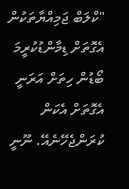"ކްލަބް ޖަމިއްޔާތަކުން އެގޮތަށް ޑިމާންޑުކުރީމަ ބޯޑުން ހިތަށް އަރަނީ އެގޮތަށް އެކަން ކުރަންޖެހޭނެއޭ. ނޫނީ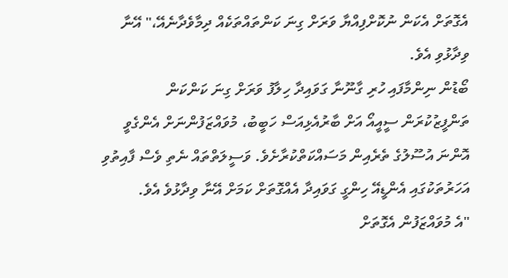އެގޮތަށް އެކަން ނުކޮށްފިއްޔާ ވަރަށް ގިނަ ކަންތައްތަކެއް ދިމާވެދާނެއޭ،" އޭނާ ވިދާޅުވި އެވެ.
ބޯޑުން ނިންމާފައި ހުރި ގާނޫނާ ގަވައިދާ ހިލާފު ވަރަށް ގިނަ ކަންކަން ތަންފީޒުކުރަން ސީއީއޯ އަށް ބާރުއެޅިއަސް ހަބީބު، މުވައްޒަފުންނަށް އެންގެވީ އޮންނަ އުސޫލުގެ ތެރެއިން މަސައްކަތްކުރާށެވެ. ވަސީލަތްތައް ނެތި ވެސް ފާއިތުވި އަހަރުތަކުގައި އެންޑީއޭ ހިންގީ ގަވައިދާ އެއްގޮތަށް ކަމަށް އޭނާ ވިދާޅުވެ އެވެ.
"އެ މުވައްޒަފުން އެގޮތަށް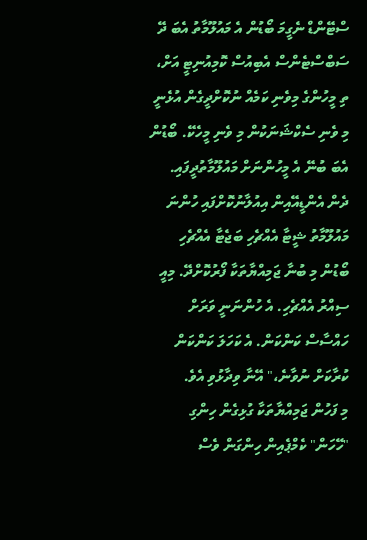ސްޓޭންޑް ނެގީމަ ބޯޑުން އެ މައުލޫމާތު އެބަ ދޭ ސަބްސްޓެންސް އެބިއުސް ކޮމިއުނިޓީ އަށް، ތި މީހުންގެ މިވެނި ކަމެއް ނުކޮށްދީގެން އުޅެނީ މި ވެނި ސެކްޝަނަކުން މި ވެނި މީހެކޭ. ބޯޑުން އެބަ ބުނޭ އެ މީހުންނަށް މައުލޫމާތުދީފައި. ދެން އެންޑީއޭއިން އިއުލާނުކޮށްފައި ހުންނަ މައުލޫމާތު ޝީޓާ އެއްޗެހި ބަޖެޓާ އެއްޗެހި ބޯޑުން މި ބުނާ ޖަމިއްޔާތަކާ ފޯރުކޮށްދޭ. މިއީ ސިއްރު އެއްޗެހި. އެ ހުންނަނީ ވަރަށް ހައްސާސް ކަންކަން. އެ ކަހަލަ ކަންކަން ކުރާކަށް ނުވާނެ،" އޭނާ ވިދާޅުވި އެވެ.
މި ފަހުން ޖަމިއްޔާތަކާ ގުޅިގެން ހިންގި "ހޭހަން" ކެމްޕެއިން ހިންގަން ވެސް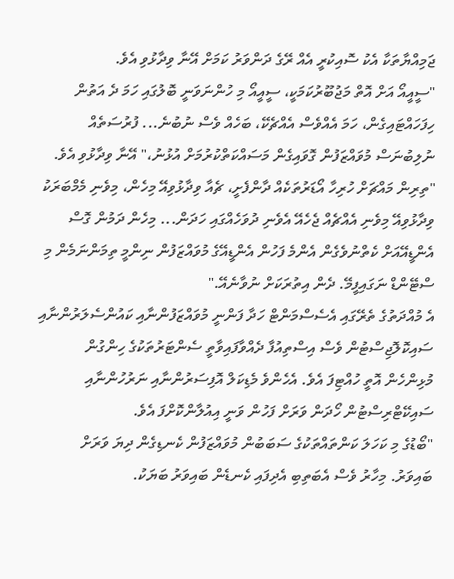ޖަމިއްޔާތަކާ އެކު ސޮއިކުރީ އެއް ރޭގެ ދަންވަރު ކަމަށް އޭނާ ވިދާޅުވި އެވެ.
"ސީއީއޯ އަށް އޮތް މަޖުބޫރުކަމަކީ، ސީއީއޯ މި ހުންނަވަނީ ބޮލުގައި ހަމަ ދެ އަތުން ހިފަހައްޓައިގެން، ހަމަ އެއްވެސް އެއްޗެކޭ، ބަހެއް ވެސް ނުބުނެ... ފުރުސަތެއް ނުލިބުނަސް މުވައްޒަފުން ގޮވައިގެން މަސައްކަތްކުރުމަށް އުޅުނު،" އޭނާ ވިދާޅުވި އެވެ.
"ތިރިން މައްޗަށް ހުރިހާ އޯޑަރުތަކެއް ދާންފެށީ، ޗެއާ ވިދާޅުވިއޭ މިހެން، މިވެނި މެމްބަރަކު ވިދާޅުވިއޭ މިވެނި އެއްޗެއް ޖެހެއޭ އެވެނި ދުވަހެއްގައި ހަދަން... މިހެން ދަމުން ގޮސް އެންޑީއޭއަށް ކެތްނުވެގެން އެންމެ ފަހުން އެންޑީއޭގެ މުވައްޒަފުން ނިންމީ ތިމަންނަމެން މި ސްޓޭންޑް ނަގައިފީމޭ. ދެން އިތުރަކަށް ނުވާނެއޭ."
އެ މުއްދަތުގެ ތެރޭގައި އެސެސްމަންޓް ހަދާ ފަންނީ މުވައްޒަފުންނާއި ކައުންސެލަރުންނާއި ސައިކޮލޮޖިސްޓުން ވެސް އިސްތިއުފާ ދެއްވާފައިވާތީ ސެންޓަރުތަކުގެ ހިންގުން މުޅިންހެން އޮތީ ހުއްޓިފަ އެވެ. އެހެންވެ މެޑިކަލް އޮފިސަރުންނާއި ނަރުހުންނާއި ސައިކޭޓްރިސްޓުން ހޯދަން ވަރަށް ފަހުން ވަނީ އިއުލާންކޮށްފަ އެވެ.
"ބޯޑުގެ މި ކަހަލަ ކަންތައްތަކުގެ ސަބަބުން މުވައްޒަފުން ކެނޑިގެން ދިޔަ ވަރަށް ބައިވަރު. މިހާރު ވެސް އެބަތިބި އެދިފައި ކެނޑެން ބައިވަރު ބަޔަކު.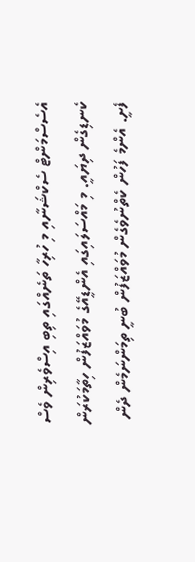އެސެސްމަންޓް ސެކްޝަނާއި މި ހުރިހާ ތަނެއްގައި ތިބި އިސްވެރިން ވެސް ކެނޑިގެން ދިޔައީ. މި މައްސަލައިގައި އެންޑީއޭގެ މުވައްޒަފުން ހިތާމަކުރަން ފެށީ. އެންމެ ފަހުން ކެތްނުވެގެން މުވައްޒަފުން ބުނީ ތިމަންނަމެން ދެން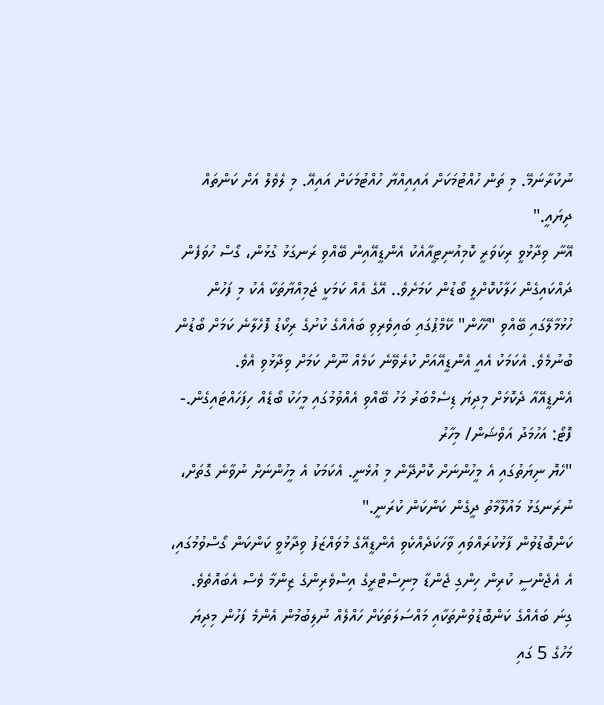ނުކުރާނަމޭ. މި ތަން ހުއްޓުމަކަށް އައިއިއްޔާ ހުއްޓުމަކަށް އައިއޭ. މި ލެވެލް އަށް ކަންތައް ދިޔައީ."
އޭނާ ވިދާޅުވީ ރިކަވަރީ ކޮމިއުނިޓީއާއެކު އެންޑީއޭއިން ބޭއްވި ރަނގަޅު ގުޅުން، ގޯސް ހުވަފެން ދައްކައިގެން ހަލާކުކޮށްލީ ބޯޑުން ކަމަށެވެ.. އޭގެ އެއް ކަމަކީ ޖަމިއްޔާތަކާ އެކު މި ފަހުން ހުޅުމާލޭގައި ބޭއްވި "ހޭހަން" ކޭމްޕުގައި ބައިވެރިވި ބައެއްގެ ކުށުގެ ރިކޯޑު ފޮހެލާނެ ކަމަށް ބޯޑުން ބުނުމެވެ. އެކަމަކު އެއީ އެންޑީއޭއަށް ކުރެވޭނެ ކަމެއް ނޫން ކަމަށް ވިދާޅުވި އެވެ.
އެންޑީއޭއާ ދެކޮޅަށް މިދިޔަ ޑިސެމްބަރު މަހު ބޭއްވި އެއްވުމުގައި މީހަކު ބޯޑެއް ހިފަހައްޓައިގެން.- ފޮޓޯ: އަހުމަދު އަވްޝަން/ މިހާރު
"ހެޔޮ ނިޔަތުގައި އެ މީހުންނަށް ކޮށްދޭން މި އުޅެނީ. އެކަމަކު އެ މީހުންނަށް ނުވާނެ ގޮތަށް، ނުރަނގަޅު މައުލޫމާތު ދީގެން ކަންކަން ކުރަނީ."
ކަންބޮޑުވުން ފާޅުކުރައްވައި ވާހަކަދެއްކެވި އެންޑީއޭގެ މުވައްޒަފު ވިދާޅުވީ ކަންކަން ގޯސްވުމުގައި، އެ އެޖެންސީ ކުރިން ހިންގި ޖެންޑާ މިނިސްޓްރީގެ އިސްވެރިންގެ ޒިންމާ ވެސް އެބައޮތެވެ. ގިނަ ބައެއްގެ ކަންބޮޑުވުންތަކާއި މައްސަލަތަކަށް ހައްލެއް ނުލިބުމުން އެންމެ ފަހުން މިދިޔަ މަހުގެ 5 ގައި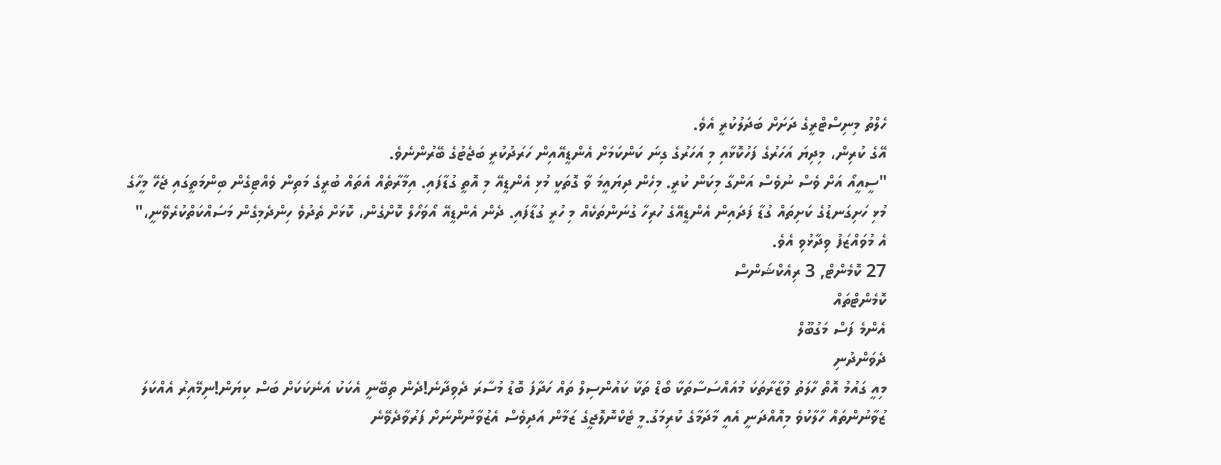ހެލްތު މިނިސްޓްރީގެ ދަށަށް ބަދަލުކުރީ އެވެ.
އޭގެ ކުރިން، މިދިޔަ އަހަރުގެ ފަހުކޮޅާއި މި އަހަރުގެ ގިނަ ކަންކަމަށް އެންޑީއޭއިން ހަރަދުކުރީ ބަޖެޓުގެ ބޭރުންނެވެ.
"ސީއީއޯ އަށް ވެސް ނުވެސް އަންގާ މިކަން ކުރީ. މިހެން ދިޔައީމަ ވާ ގޮތަކީ މުޅި އެންޑީއޭ މި އޮތީ ގުޑާފައި. އިމާރާތެއް އެތައް ބުރީގެ މަތިން ވެއްޓިގެން ބިންމަތީގައި ޖެހޭ މީހާގެ މުޅި ހަށިގަނޑުގެ ކަށިތައް ގުޑާ ފަދައިން އެންޑީއޭގެ ހުރިހާ ގުނަންތަކެއް މި ހުރީ ގުޑާފައި. ދެން އެންޑީއޭ އޯވަހޯލް ކޮށްގެން، ކޮޅަށް ތެދުވެ ހިންދެމިގެން މަސައްކަތްކުރެވޭނީ،" އެ މުވައްޒަފު ވިދާޅުވި އެވެ.
27 ކޮމެންޓް, 3 ރިއެކްޝަންސް
ކޮމެންޓްތައް
އެންމެ ފަސް މަގުބޫލް
ދެވަންދުނި
މިއީ ގައުމު އޮތް ހާލަތު ވުޒާރާތަކަ މުއައްސަސާތަކާ ބޯޑް ތަކާ ކައުންސިލް ތައް ހަދާފަ ބޮޑު މުސާރަ ދެވިދާނެ!ދެން ތިބޭނީ އެކަކު އަނެކަކަށް ބަސް ކިޔަން!ނިމޭއިރު އެއްކަލަ ޒުވާނުންތައް ހާލާކުވެ މިއޮއްދަނީ އެއީ މާދަމާގެ ކުރިމަގު.މީ ޓެކްނޮލޮޖީގެ ޒަމާން އަދިވެސް އެޒުވާނުންނަށް ފަރުވާދެވޭނެ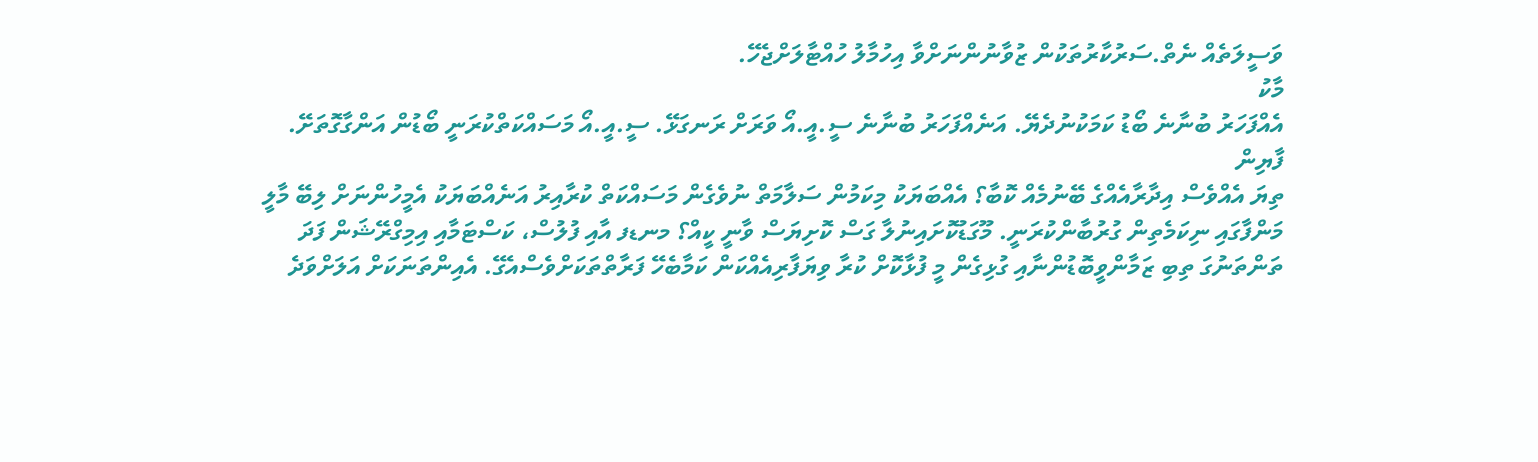ވަސީލަތެއް ނެތް.ސަރުކާރުތަކުން ޒުވާނުންނަށްވާ އިހުމާލު ހުއްޓާލަށްޖެހޭ.
މާކު
އެއްފަހަރު ބުނާނެ ބޯޑު ކަމަކުނުދެޔޭ. އަނެއްފަހަރު ބުނާނެ ސީ.އީ.އޯ ވަރަށް ރަނގަޅޭ. ސީ.އީ.އޯ މަސައްކަތްކުރަނީ ބޯޑުން އަންގާގޮތަށޭ.
ފާޔިން
ތިޔަ އެއްވެސް އިދާރާއެއްގެ ބޭނުމެއް ކޮބާ؟ އެއްބަޔަކު މިކަމުން ސަލާމަތް ނުވެގެން މަސައްކަތް ކުރާއިރު އަނެއްބަޔަކު އެމީހުންނަށް ލިބޭ މާލީ މަންފާގައި ނިކަމެތިން ގުރުބާންކުރަނީ. މޫގަޑުކޮށައިނުލާ ގަސް ކޮށިޔަސް ވާނީ ކީއް؟ މނޑފ އާއި ފުލުސް، ކަސްޓަމާއި އިމިގްރޭޝަން ފަދަ ތަންތަނުގަ ތިބި ޒަމާންވީބޮޑުންނާއި ގުޅިގެން މީ ފުޅާކޮށް ކުރާ ވިޔަފާރިއެއްކަން ކަމާބެހޭ ފަރާތްތަކަށްވެސްއެގޭ. އެއިންތަނަކަށް އަލަށްވަދެ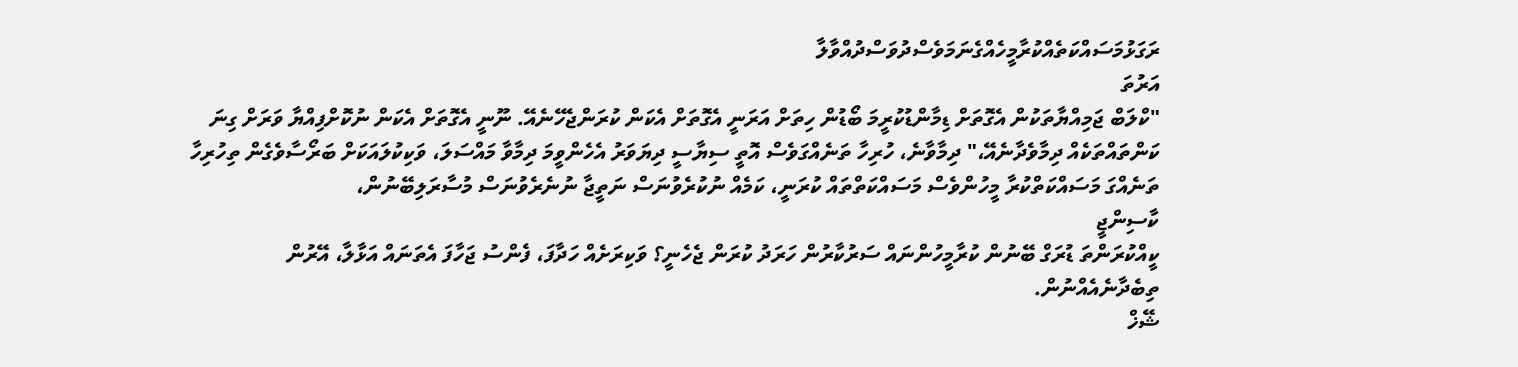ރަގަޅުމަސައްކަތެއްކުރާމީހެއްގެނަމަވެސްދުވަސްދުއްވާލާ
އަރުތަ
"ކްލަބް ޖަމިއްޔާތަކުން އެގޮތަށް ޑިމާންޑުކުރީމަ ބޯޑުން ހިތަށް އަރަނީ އެގޮތަށް އެކަން ކުރަންޖެހޭނެއޭ. ނޫނީ އެގޮތަށް އެކަން ނުކޮށްފިއްޔާ ވަރަށް ގިނަ ކަންތައްތަކެއް ދިމާވެދާނެއޭ،" ދިމާވާނެ، ހުރިހާ ތަނެއްގަވެސް އޮތީ ސިޔާސީ ދިޔަވަރު އެހެންވީމަ ދިމާވާ މައްސަލަ، ވަކިކުލައަކަށް ބަރޯސާވެގެން ތިހުރިހާ ތަނެއްގަ މަސައްކަތްކުރާ މީހުންވެސް މަސައްކަތްތައް ކުރަނީ، ކަމެއް ނުކުރެވުނަސް ނަތީޖާ ނުނެރެވުނަސް މުސާރަލިބޭނުން،
ކާސިންޖީ
ކީއްކުރަންތަ ޑުރަގް ބޭނުން ކުރާމީހުންނައް ސަރުކާރުން ހަރަދު ކުރަން ޖެހެނީ؟ ވަކިރަށެއް ހަދާފަ، ފެންސު ޖަހާފަ އެތަނައް އަޅާލާ، އޭރުން ތިބެދާނެއެއްނުން.
ޝޭޚް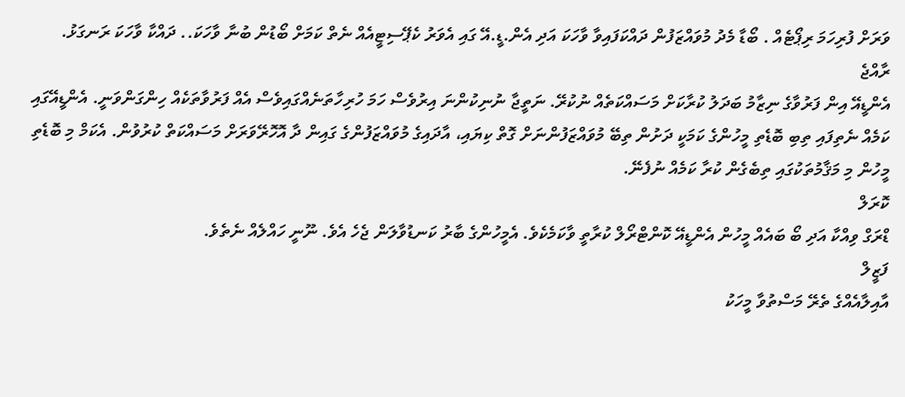ވަރަށް ފުރިހަމަ ރިޕޯޓެއް . ބޯޑާ މެދު މުވައްޒަފުން ދައްކަފައިވާ ވާހަކަ އަދި އެން.ޑީ.އޭ ގައި އެވަރު ކެޕޭސިޓީއެއް ނެތް ކަމަށް ބޯޑުން ބުނާ ވާހަކަ.. ދައްކާ ވާހަކަ ރަނގަޅު.
ރާއްޖެ
އެންޑީއޭ އިން ފަރުވާގެ ނިޒާމު ބަދަލު ކުރާކަށް މަސައްކަތެއް ނުކުރޭ. ނަތީޖާ ނުނިކުންނަ އިރުވެސް ހަމަ ހުރިހާތަނެއްގައިވެސް އެއް ފަރުވާތަކެއް ހިންގަންވަނީ. އެންޑީއޭގައި ކަމެއް ނެތިފައި ތިބި ބޮޑެތި މީހުންގެ ކަމަކީ ދަށުން ތިބޭ މުވައްޒަފުންނަށް ގޮތް ކިޔައި، އާދައިގެ މުވައްޒަފުންގެ ގައިން ދާ އޮހޮރޭވަރަށް މަސައްކަތް ކުރުވުން. އެކަމް މި ބޮޑެތި މީހުން މި މަޤާމުތަކުގައި ތިބެގެން ކުރާ ކަމެއް ނުފެނޭ.
ކޮރަލް
ޑްރަގް ވިއްކާ އަދި ބޯ ބައެއް މީހުން އެންޑީއޭ ކޮންޓްރޯލް ކުރާތީ ވާކަމެކެވެ. އެމީހުންގެ ބާރު ކަނޑުވާލަން ޖެހެ އެވެ. ނޫނީ ހައްލެއް ނެތެވެ.
ފަޒީލް
އާއިލާއެއްގެ ތެރޭ މަސްތުވާ މީހަކު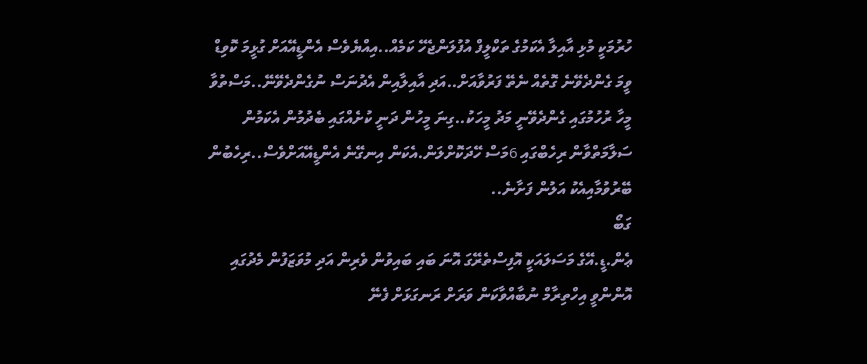ހުރުމަކީ މުޅި އާއިލާ އެކަމުގެ ތަކްލީފް އުފުލަންޖެހޭ ކަމެއް..އިއްޔެވެސް އެންޑީއޭއަށް ގުޅީމަ ކޮވިޑް ވީމަ ގެންދެވޭނެ ގޮތެއް ނެތޭ ފަރުވާއަށް..އަދި އާއިލާއިން އެދުނަސް ނުގެންދެވޭނޭ..މަސްތުވާ މީހާ ރުހުމުގައި ގެންދެވޭނީ މަދު މީހަކު..ގިނަ މީހުން ދަނީ ކުށެއްގައި ބެދުމުން އެކަމުން ސަލާމަތްވާން ރިހެބްގައި 6މަސް ހޭދަކޮށްލަން.އެކަން އިނގޭނެ އެންޑީއޭއަށްވެސް..ރިހެބުން ބޭރުވުމާއިއެކު އަލުން ފަށާނެ..
ގަބޯ
ޢެން.ޑީ.އޭގެ މަސަލައަކީ އޮފިސްތެރޭގަ އޮނަ ބައި ބައިވުން ވެރިން އަދި މުވަޒަފުން މެދުގައި އޮންންވީ އިހްތިރާމް ނުބާއްވާކަން ވަރަށް ރަނގަޅަށް ފެނޭ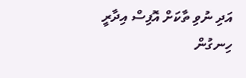އަދި ނުވި ތާކަށް އޮފިސް އިދާރީ ހިނގުން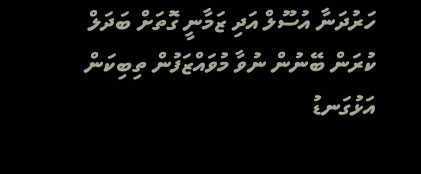ހަރުދަނާ އުސޫލް އަދި ޒަމާނީ ގޮތަށް ބަދަލް ކުރަން ބޭނުން ނުވާ މުވައްޒަފުން ތިބިކަން އަޅުގަނޑު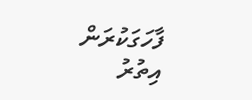ފާހަގަކުރަން
އިތުރު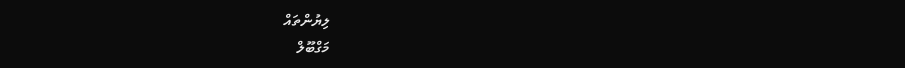ލިޔުންތައް
މަގްބޫލް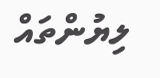ލިޔުންތައް